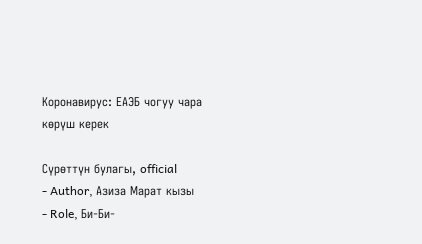Коронавирус: ЕАЭБ чогуу чара көрүш керек

Сүрөттүн булагы, official
- Author, Азиза Марат кызы
- Role, Би-Би-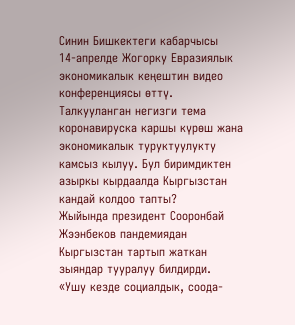Синин Бишкектеги кабарчысы
14-апрелде Жогорку Евразиялык экономикалык кеңештин видео конференциясы өттү.
Талкууланган негизги тема коронавируска каршы күрөш жана экономикалык туруктуулукту камсыз кылуу. Бул биримдиктен азыркы кырдаалда Кыргызстан кандай колдоо тапты?
Жыйында президент Сооронбай Жээнбеков пандемиядан Кыргызстан тартып жаткан зыяндар тууралуу билдирди.
«Ушу кезде социалдык, соода-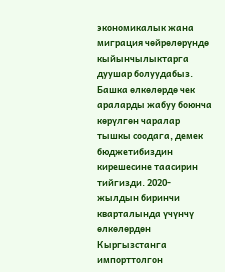экономикалык жана миграция чөйрөлөрүндө кыйынчылыктарга дуушар болуудабыз. Башка өлкөлөрдө чек араларды жабуу боюнча көрүлгөн чаралар тышкы соодага, демек бюджетибиздин кирешесине таасирин тийгизди. 2020-жылдын биринчи кварталында үчүнчү өлкөлөрдөн Кыргызстанга импорттолгон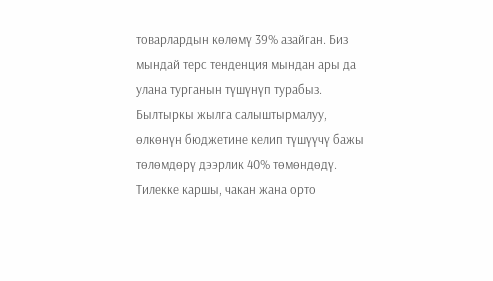товарлардын көлөмү 39% азайган. Биз мындай терс тенденция мындан ары да улана турганын түшүнүп турабыз. Былтыркы жылга салыштырмалуу, өлкөнүн бюджетине келип түшүүчү бажы төлөмдөрү дээрлик 40% төмөндөдү. Тилекке каршы, чакан жана орто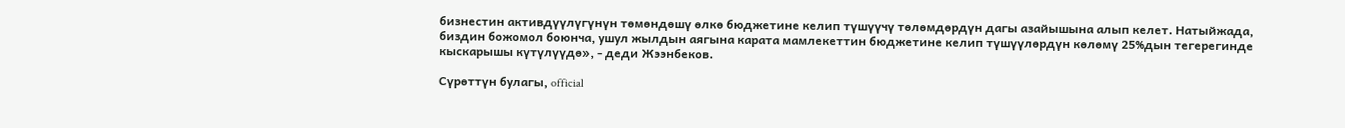бизнестин активдүүлүгүнүн төмөндөшү өлкө бюджетине келип түшүүчү төлөмдөрдүн дагы азайышына алып келет. Натыйжада, биздин божомол боюнча, ушул жылдын аягына карата мамлекеттин бюджетине келип түшүүлөрдүн көлөмү 25%дын тегерегинде кыскарышы күтүлүүдө», - деди Жээнбеков.

Сүрөттүн булагы, official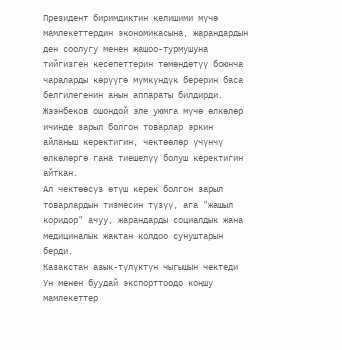Президент биримдиктин келишими мүчө мамлекеттердин экономикасына, жарандардын ден соолугу менен жашоо-турмушуна тийгизген кесепеттерин төмөндөтүү боюнча чараларды көрүүгө мүмкүндүк берерин баса белгилегенин анын аппараты билдирди.
Жээнбеков ошондой эле уюмга мүчө өлкөлөр ичинде зарыл болгон товарлар эркин айланыш керектигин, чектөөлөр үчүнчү өлкөлөргө гана тиешелүү болуш керектигин айткан.
Ал чектөөсүз өтүш керек болгон зарыл товарлардын тизмесин түзүү, ага "жашыл коридор" ачуу, жарандарды социалдык жана медициналык жактан колдоо сунуштарын берди.
Казакстан азык-түлүктүн чыгышын чектеди
Ун менен буудай экспорттоодо коңшу мамлекеттер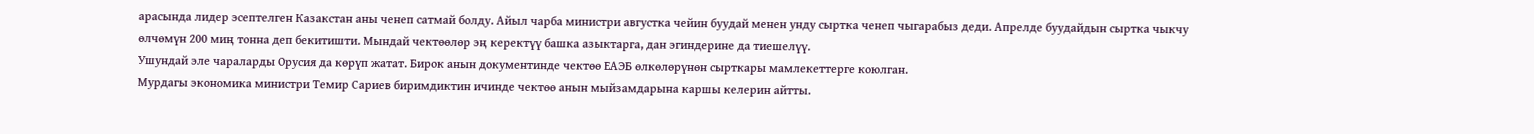арасында лидер эсептелген Казакстан аны ченеп сатмай болду. Айыл чарба министри августка чейин буудай менен унду сыртка ченеп чыгарабыз деди. Апрелде буудайдын сыртка чыкчу өлчөмүн 200 миң тонна деп бекитишти. Мындай чектөөлөр эң керектүү башка азыктарга, дан эгиндерине да тиешелүү.
Ушундай эле чараларды Орусия да көрүп жатат. Бирок анын документинде чектөө ЕАЭБ өлкөлөрүнөн сырткары мамлекеттерге коюлган.
Мурдагы экономика министри Темир Сариев биримдиктин ичинде чектөө анын мыйзамдарына каршы келерин айтты.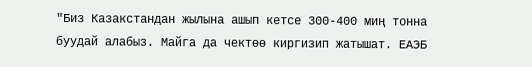"Биз Казакстандан жылына ашып кетсе 300-400 миң тонна буудай алабыз. Майга да чектөө киргизип жатышат. ЕАЭБ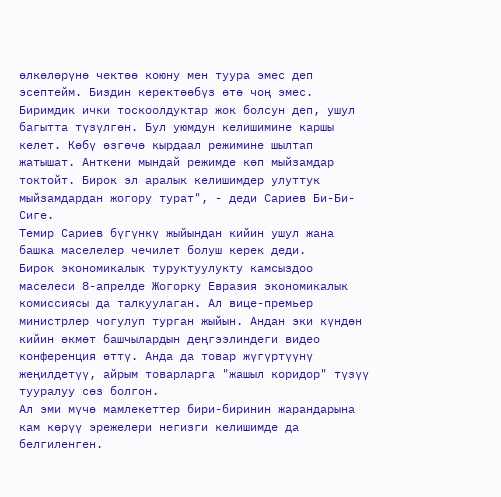өлкөлөрүнө чектөө коюну мен туура эмес деп эсептейм. Биздин керектөөбүз өтө чоң эмес. Биримдик ички тоскоолдуктар жок болсун деп, ушул багытта түзүлгөн. Бул уюмдун келишимине каршы келет. Көбү өзгөчө кырдаал режимине шылтап жатышат. Анткени мындай режимде көп мыйзамдар токтойт. Бирок эл аралык келишимдер улуттук мыйзамдардан жогору турат", - деди Сариев Би-Би-Сиге.
Темир Сариев бүгүнкү жыйындан кийин ушул жана башка маселелер чечилет болуш керек деди.
Бирок экономикалык туруктуулукту камсыздоо маселеси 8-апрелде Жогорку Евразия экономикалык комиссиясы да талкуулаган. Ал вице-премьер министрлер чогулуп турган жыйын. Андан эки күндөн кийин өкмөт башчылардын деңгээлиндеги видео конференция өттү. Анда да товар жүгүртүүнү жеңилдетүү, айрым товарларга "жашыл коридор" түзүү тууралуу сөз болгон.
Ал эми мүчө мамлекеттер бири-биринин жарандарына кам көрүү эрежелери негизги келишимде да белгиленген.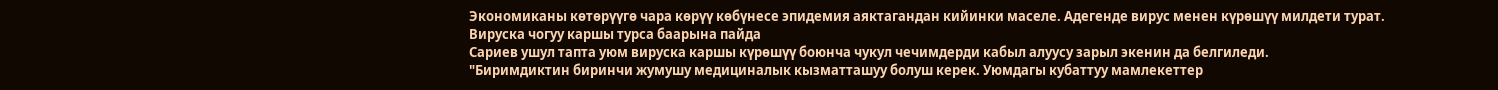Экономиканы көтөрүүгө чара көрүү көбүнесе эпидемия аяктагандан кийинки маселе. Адегенде вирус менен күрөшүү милдети турат.
Вируска чогуу каршы турса баарына пайда
Сариев ушул тапта уюм вируска каршы күрөшүү боюнча чукул чечимдерди кабыл алуусу зарыл экенин да белгиледи.
"Биримдиктин биринчи жумушу медициналык кызматташуу болуш керек. Уюмдагы кубаттуу мамлекеттер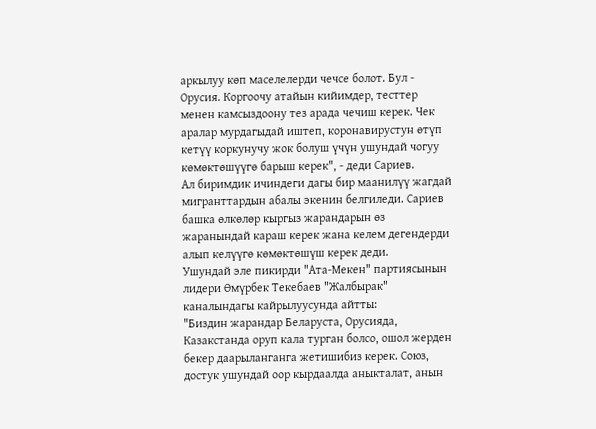аркылуу көп маселелерди чечсе болот. Бул - Орусия. Коргоочу атайын кийимдер, тесттер менен камсыздоону тез арада чечиш керек. Чек аралар мурдагыдай иштеп, коронавирустун өтүп кетүү коркунучу жок болуш үчүн ушундай чогуу көмөктөшүүгө барыш керек", - деди Сариев.
Ал биримдик ичиндеги дагы бир маанилүү жагдай мигранттардын абалы экенин белгиледи. Сариев башка өлкөлөр кыргыз жарандарын өз жаранындай караш керек жана келем дегендерди алып келүүгө көмөктөшүш керек деди.
Ушундай эле пикирди "Ата-Мекен" партиясынын лидери Өмүрбек Текебаев "Жалбырак" каналындагы кайрылуусунда айтты:
"Биздин жарандар Беларуста, Орусияда, Казакстанда оруп кала турган болсо, ошол жерден бекер даарыланганга жетишибиз керек. Союз, достук ушундай оор кырдаалда аныкталат, анын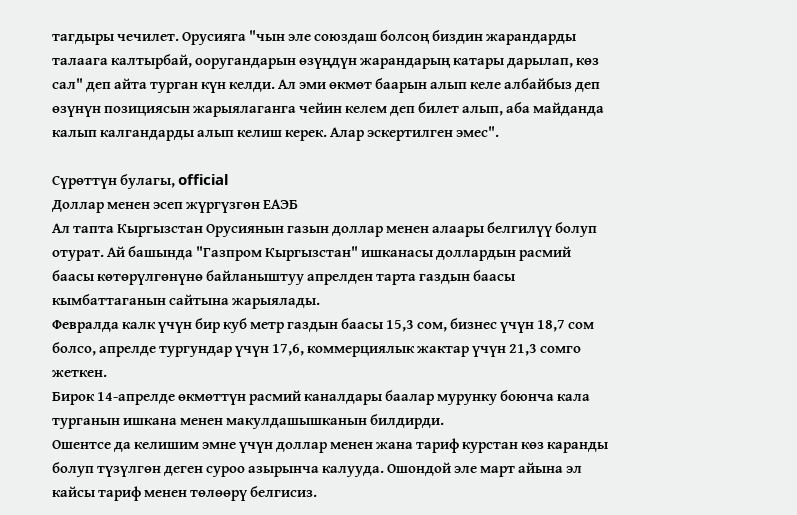тагдыры чечилет. Орусияга "чын эле союздаш болсоң биздин жарандарды талаага калтырбай, ооругандарын өзүңдүн жарандарың катары дарылап, көз сал" деп айта турган күн келди. Ал эми өкмөт баарын алып келе албайбыз деп өзүнүн позициясын жарыялаганга чейин келем деп билет алып, аба майданда калып калгандарды алып келиш керек. Алар эскертилген эмес".

Сүрөттүн булагы, official
Доллар менен эсеп жүргүзгөн ЕАЭБ
Ал тапта Кыргызстан Орусиянын газын доллар менен алаары белгилүү болуп отурат. Ай башында "Газпром Кыргызстан" ишканасы доллардын расмий баасы көтөрүлгөнүнө байланыштуу апрелден тарта газдын баасы кымбаттаганын сайтына жарыялады.
Февралда калк үчүн бир куб метр газдын баасы 15,3 сом, бизнес үчүн 18,7 сом болсо, апрелде тургундар үчүн 17,6, коммерциялык жактар үчүн 21,3 сомго жеткен.
Бирок 14-апрелде өкмөттүн расмий каналдары баалар мурунку боюнча кала турганын ишкана менен макулдашышканын билдирди.
Ошентсе да келишим эмне үчүн доллар менен жана тариф курстан көз каранды болуп түзүлгөн деген суроо азырынча калууда. Ошондой эле март айына эл кайсы тариф менен төлөөрү белгисиз.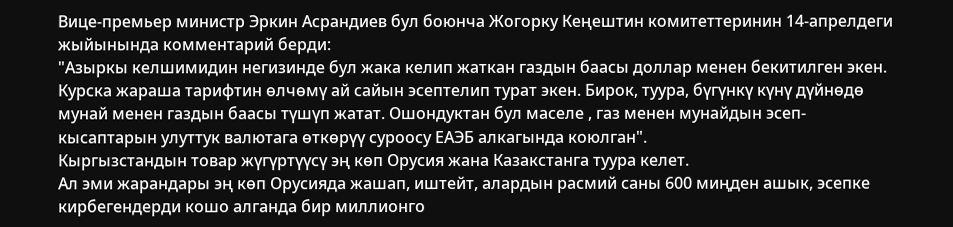Вице-премьер министр Эркин Асрандиев бул боюнча Жогорку Кеңештин комитеттеринин 14-апрелдеги жыйынында комментарий берди:
"Азыркы келшимидин негизинде бул жака келип жаткан газдын баасы доллар менен бекитилген экен. Курска жараша тарифтин өлчөмү ай сайын эсептелип турат экен. Бирок, туура, бүгүнкү күнү дүйнөдө мунай менен газдын баасы түшүп жатат. Ошондуктан бул маселе , газ менен мунайдын эсеп-кысаптарын улуттук валютага өткөрүү суроосу ЕАЭБ алкагында коюлган".
Кыргызстандын товар жүгүртүүсү эң көп Орусия жана Казакстанга туура келет.
Ал эми жарандары эң көп Орусияда жашап, иштейт, алардын расмий саны 600 миңден ашык, эсепке кирбегендерди кошо алганда бир миллионго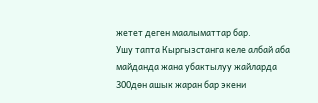жетет деген маалыматтар бар.
Ушу тапта Кыргызстанга келе албай аба майданда жана убактылуу жайларда 300дөн ашык жаран бар экени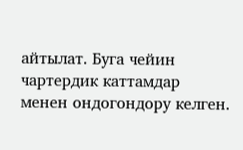айтылат. Буга чейин чартердик каттамдар менен ондогондору келген.